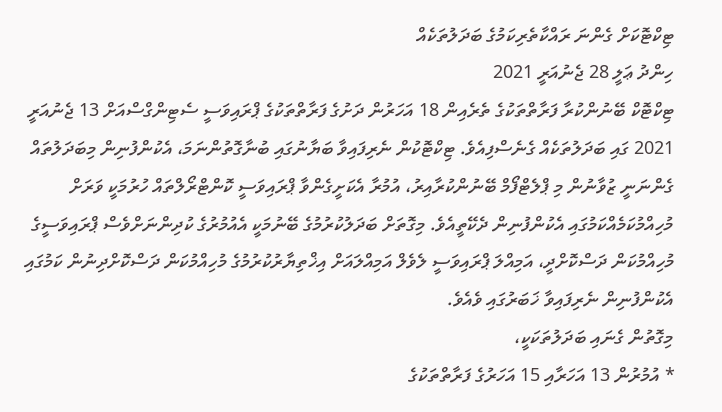ޓިކްޓޮކަށް ގެންނަ ރައްކާތެރިކަމުގެ ބަދަލުތަކެއް
ހިންދު ޢަލީ 28 ޖެނުއަރީ 2021
ޓިކްޓޮކް ބޭނުންކުރާ ފަރާތްތަކުގެ ތެރެއިން 18 އަހަރުން ދަށުގެ ފަރާތްތަކުގެ ޕްރައިވަސީ ސެޓިންގްސްއަށް 13 ޖެނުއަރީ 2021 ގައި ބަދަލުތަކެއް ގެނެސްފިއެވެ. ޓިކްޓޮކުން ނެރިފައިވާ ބަޔާނުގައި ބުނާގޮތުންނަމަ، އެކުންފުނިން މިބަދަލުތައް ގެންނަނީ ޒުވާނުން މި ޕްލެޓްފޯމް ބޭނުންކުރާއިރު، އުމުރާ އެކަށީގެންވާ ޕްރައިވަސީ ކޮންޓްރޯލްތައް ހުރުމަކީ ވަރަށް މުހިއްމުކަމެއްކަމުގައި އެކުންފުނިން ދެކޭތީއެވެ. މިގޮތަށް ބަދަލުކުރުމުގެ ބޭނުމަކީ އެއުމުރުގެ ކުދިންނަށްވެސް ޕްރައިވަސީގެ މުހިއްމުކަން ދަސްކޮށްދީ، އަމިއްލަ ޕްރައިވަސީ ލެވެލް އަމިއްލައަށް އިޚްތިޔާރުކުރުމުގެ މުހިއްމުކަން ދަސްކޮށްދިނުން ކަމުގައި އެކުންފުނިން ނެރިފައިވާ ޚަބަރުގައި ވެއެވެ.
މިގޮތުން ގެނައި ބަދަލުތަކަކީ،
* އުމުރުން 13 އަހަރާއި 15 އަހަރުގެ ފަރާތްތަކުގެ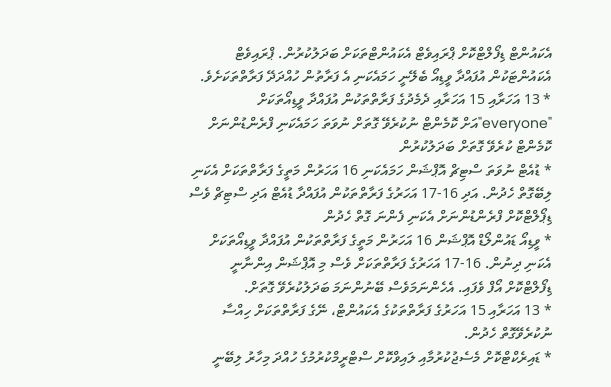އެކައުންޓް ޑިފޯލްޓްކޮށް ޕްރައިވެޓް އެކައުންޓްތަކަށް ބަދަލުކުރުން. ޕްރައިވެޓް އެކައުންޓަކުން އުފައްދާ ވީޑިއޯ ބެލޭނީ ހަމައެކަނި އެ ފަރާތުން ހުއްދަދޭ ފަރާތްތަކަށެވެ.
* 13 އަހަރާއި 15 އަހަރާއި ދެމެދުގެ ފަރާތްތަކުން އުފައްދާ ވީޑިއޯތަކަށް "everyone"އަށް ކޮމެންޓް ނުކުރެވޭ ގޮތަށް ނުވަތަ ހަމައެކަނި ފްރެންޑުންނަށް ކޮމެންޓް ކުރެވޭ ގޮތަށް ބަދަލުކުރުން
* ޑުއެޓް ނުވަތަ ސްޓިޗް އޮޕްޝަން ހަމައެކަނި 16 އަހަރުން މަތީގެ ފަރާތްތަކަށް އެކަނި ލިބޭގޮތް ހެދުން. އަދި 16-17 އަހަރުގެ ފަރާތްތަކުން އުފައްދާ ޑުއެޓް އަދި ސްޓިޗް ވެސް ޑިޕޯލްޓްކޮށް ފްރެންޑުންނަށް އެކަނި ފެންނަ ގޮތް ހެދުން
* ވީޑިއޯ ޑައުންލޯޑް އޮޕްޝަން 16 އަހަރުން މަތީގެ ފަރާތްތަކުން އުފައްދާ ވީޑިއޯތަކަށް އެކަނި ދިނުން. 16-17 އަހަރުގެ ފަރާތްތަކަށް ވެސް މި އޮޕްޝަން އިންނާނީ ޑިފޯލްޓްކޮށް އޯފް ވެފައި. އެހެންނަމަވެސް ބޭނުންނަމަ ބަދަލުކުރެވޭ ގޮތަށް.
* 13 އަހަރާއި 15 އަހަރުގެ ފަރާތްތަކުގެ އެކައުންޓް، ނޭގެ ފަރާތްތަކަށް ހިއްސާ ނުކުރެވޭގޮތް ހެދުން.
* ޑައިރެކްޓްކޮށް މެސެޖުކުރުމާއި ލައިވްކޮށް ސްޓްރީމްކުރުމުގެ ހުއްދަ މިހާރު ލިބޭނީ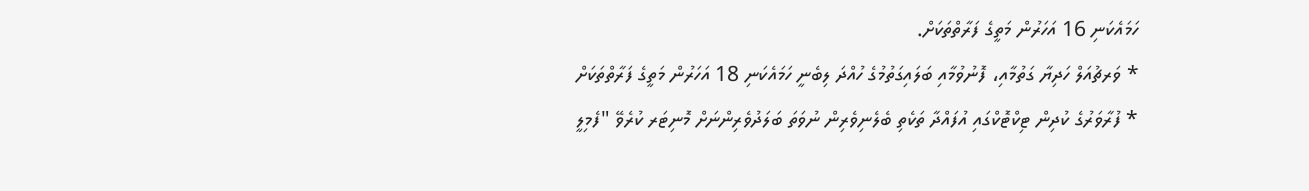ހަމައެކަނި 16 އަހަރުން މަތީގެ ފަރާތްތަކަށް.
* ވަރޗުއަލް ހަދިޔާ ގަތުމާއި، ފޮނުވުމާއި ބަލައިގަތުމުގެ ހުއްދަ ލިބެނީ ހަމައެކަނި 18 އަހަރުން މަތީގެ ފަރާތްތަކަށް
* ފުރާވަރުގެ ކުދިން ޓިކްޓޮކްގައި އުފައްދާ ތަކެތި ބެލެނިވެރިން ނުވަތަ ބަލަދުވެރިންނަށް މޮނިޓަރ ކުރެވޭ "ފެމިލީ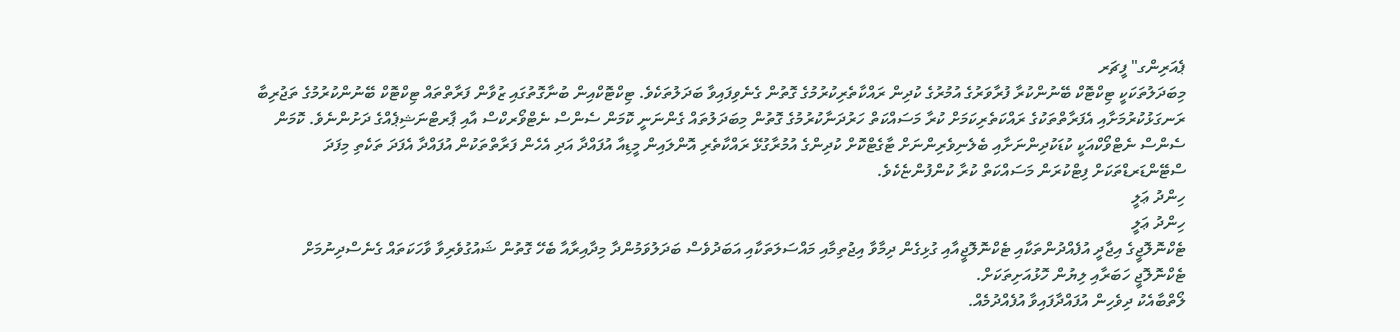ޕެއަރިންގ" ފީޗަރ
މިބަދަލުތަކަކީ ޓިކްޓޮކް ބޭނުންކުރާ ފުރާވަރުގެ އުމުރުގެ ކުދިން ރައްކާތެރިކުރުމުގެ ގޮތުން ގެނެވިފައިވާ ބަދަލުތަކެވެ. ޓިކްޓޮކްއިން ބުނާގޮތުގައި ޒުވާން ފަރާތްތައް ޓިކްޓޮކް ބޭނުންކުރުމުގެ ތަޖުރިބާ ރަނގަޅުކުރުމަށާއި އެފަރާތްތަކުގެ ރައްކަތެރިކަމަށް ކުރާ މަސައްކަތް ހަރުދަނާކުރުމުގެ ގޮތުން މިބަދަލުތައް ގެންނަނީ ކޮމަން ސެންސް ނެޓްވޯރކްސް އާއި ޕާރޓްނަޝިޕެއްގެ ދަށުންނެވެ. ކޮމަން ސެންސް ނެޓްވޯކްއަކީ ކުޑަކުދިންނަށާއި ބެލެނިވެރިންނަށް ޓާގެޓްކޮށް ކުދިންގެ އުމުރާގުޅޭ ރައްކާތެރި އޮންލައިން މީޑިއާ އުފައްދާ އަދި އެހެން ފަރާތްތަކުން އުފައްދާ އެފަދަ ތަކެތި މިފަދަ ސްޓޭންޑަރޑްތަކަށް ފިޓްކުރަން މަސައްކަތް ކުރާ ކުންފުންޏެކެވެ.
ހިންދު ޢަލީ
ހިންދު ޢަލީ
ޓެކްނޮލޮޖީގެ އިޖާދީ އުފެއްދުންތަކާއި ޓެކްނޮލޮޖީއާއި ގުޅިގެން ދިމާވާ އިޖުތިމާއި މައްސަލަތަކާއި އަބަދުވެސް ބަދަލުވަމުންދާ މިދާއިރާއާ ބެހޭ ގޮތުން ޝައުގުވެރިވާ ވާހަކަތައް ގެނެސްދިނުމަށް
ޓެކްނޮލޮޖީ ހަބަރާއި ލިޔުން ހޮޅުއަށިތަކަށް.
ލޯތްބާއެކު ދިވެހިން އުފައްދާފައިވާ އުފެއްދުމެއް.